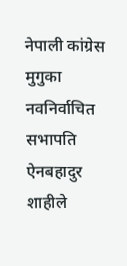नेपाली कांग्रेस मुगुका नवनिर्वाचित सभापति ऐनबहादुर शाहीले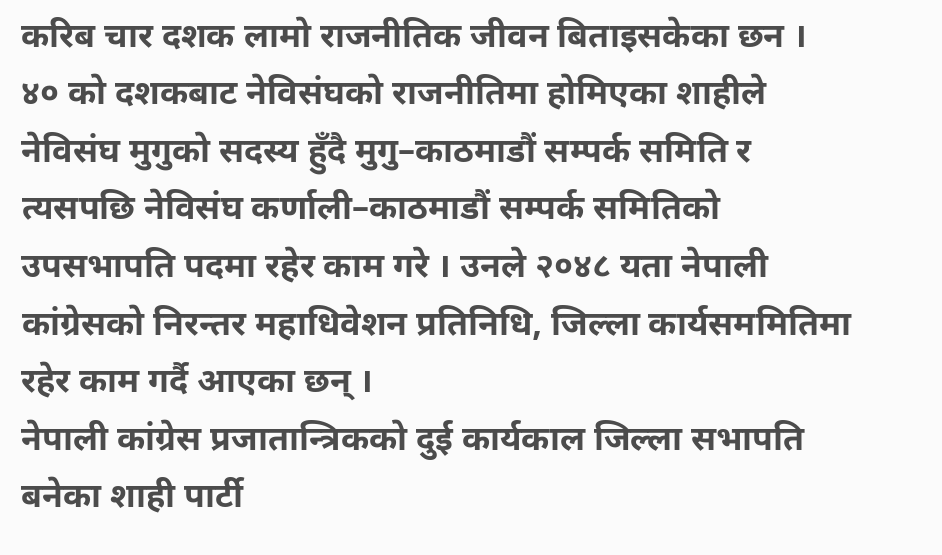करिब चार दशक लामो राजनीतिक जीवन बिताइसकेका छन । ४० को दशकबाट नेविसंघको राजनीतिमा होमिएका शाहीले नेविसंघ मुगुको सदस्य हुँदै मुगु–काठमाडौं सम्पर्क समिति र त्यसपछि नेविसंघ कर्णाली–काठमाडौं सम्पर्क समितिको उपसभापति पदमा रहेर काम गरे । उनले २०४८ यता नेपाली कांग्रेसको निरन्तर महाधिवेशन प्रतिनिधि, जिल्ला कार्यसममितिमा रहेर काम गर्दै आएका छन् ।
नेपाली कांग्रेस प्रजातान्त्रिकको दुई कार्यकाल जिल्ला सभापति बनेका शाही पार्टी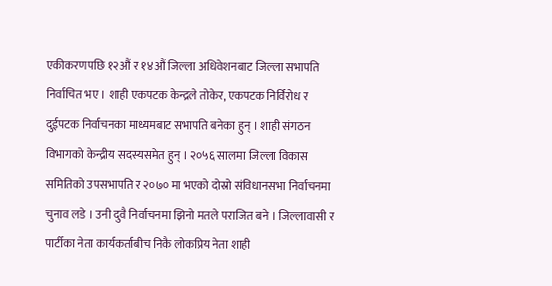एकीकरणपछि १२औं र १४औं जिल्ला अधिवेशनबाट जिल्ला सभापति निर्वाचित भए । शाही एकपटक केन्द्रले तोकेर, एकपटक निर्विरोध र दुईपटक निर्वाचनका माध्यमबाट सभापति बनेका हुन् । शाही संगठन विभागको केन्द्रीय सदस्यसमेत हुन् । २०५६ सालमा जिल्ला विकास समितिको उपसभापति र २०७० मा भएको दोस्रो संविधानसभा निर्वाचनमा चुनाव लडे । उनी दुवै निर्वाचनमा झिनो मतले पराजित बने । जिल्लावासी र पार्टीका नेता कार्यकर्ताबीच निकै लोकप्रिय नेता शाही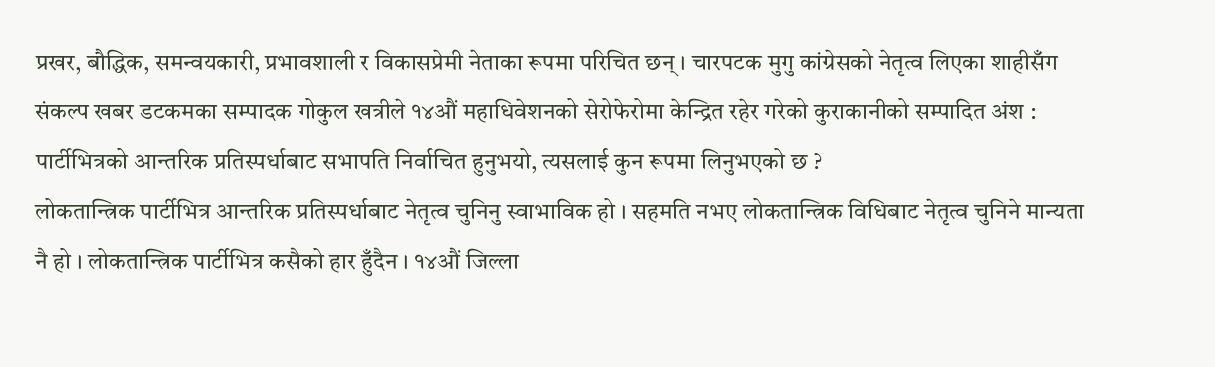प्रखर, बौद्धिक, समन्वयकारी, प्रभावशाली र विकासप्रेमी नेताका रूपमा परिचित छन् । चारपटक मुगु कांग्रेसको नेतृत्व लिएका शाहीसँग संकल्प खबर डटकमका सम्पादक गोकुल खत्रीले १४औं महाधिवेशनको सेरोफेरोमा केन्द्रित रहेर गरेको कुराकानीको सम्पादित अंश :
पार्टीभित्रको आन्तरिक प्रतिस्पर्धाबाट सभापति निर्वाचित हुनुभयो, त्यसलाई कुन रूपमा लिनुभएको छ ?
लोकतान्त्रिक पार्टीभित्र आन्तरिक प्रतिस्पर्धाबाट नेतृत्व चुनिनु स्वाभाविक हो । सहमति नभए लोकतान्त्रिक विधिबाट नेतृत्व चुनिने मान्यता नै हो । लोकतान्त्रिक पार्टीभित्र कसैको हार हुँदैन । १४औं जिल्ला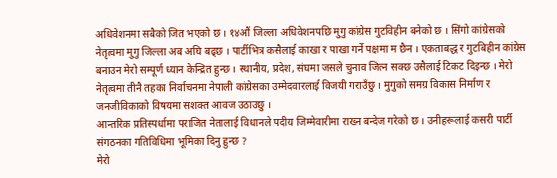अधिवेशनमा सबैको जित भएको छ । १४औं जिल्ला अधिवेशनपछि मुगु कांग्रेस गुटविहीन बनेको छ । सिंगो कांग्रेसको नेतृत्वमा मुगु जिल्ला अब अघि बढ्छ । पार्टीभित्र कसैलाई काखा र पाखा गर्ने पक्षमा म छैन । एकताबद्ध र गुटबिहीन कांग्रेस बनाउन मेरो सम्पूर्ण ध्यान केन्द्रित हुन्छ । स्थानीय, प्रदेश, संघमा जसले चुनाव जित्न सक्छ उसैलाई टिकट दिइन्छ । मेरो नेतृत्वमा तीनै तहका निर्वाचनमा नेपाली कांग्रेसका उम्मेदवारलाई विजयी गराउँछु । मुगुको समग्र विकास निर्माण र जनजीविकाको विषयमा सशक्त आवज उठाउछु ।
आन्तरिक प्रतिस्पर्धामा पराजित नेतालाई विधानले पदीय जिम्मेवारीमा राख्न बन्देज गरेको छ । उनीहरूलाई कसरी पार्टी संगठनका गतिविधिमा भूमिका दिनु हुन्छ ?
मेरो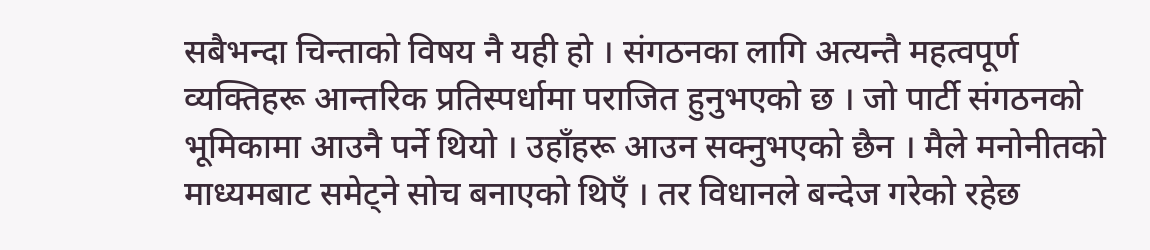सबैभन्दा चिन्ताको विषय नै यही हो । संगठनका लागि अत्यन्तै महत्वपूर्ण व्यक्तिहरू आन्तरिक प्रतिस्पर्धामा पराजित हुनुभएको छ । जो पार्टी संगठनको भूमिकामा आउनै पर्ने थियो । उहाँहरू आउन सक्नुभएको छैन । मैले मनोनीतको माध्यमबाट समेट्ने सोच बनाएको थिएँ । तर विधानले बन्देज गरेको रहेछ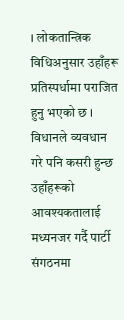। लोकतान्त्रिक विधिअनुसार उहाँहरू प्रतिस्पर्धामा पराजित हुनु भएको छ । विधानले व्यवधान गरे पनि कसरी हुन्छ उहाँहरूको आवश्यकतालाई मध्यनजर गर्दै पार्टी संगठनमा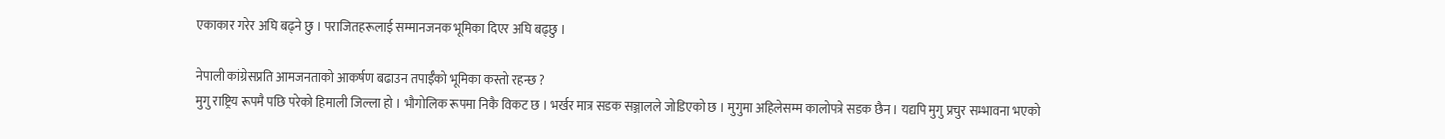एकाकार गरेर अघि बढ्ने छु । पराजितहरूलाई सम्मानजनक भूमिका दिएर अघि बढ्छु ।

नेपाली कांग्रेसप्रति आमजनताको आकर्षण बढाउन तपाईँको भूमिका कस्तो रहन्छ ?
मुगु राष्ट्रिय रूपमै पछि परेको हिमाली जिल्ला हो । भौगोलिक रूपमा निकै विकट छ । भर्खर मात्र सडक सञ्जालले जोडिएको छ । मुगुमा अहिलेसम्म कालोपत्रे सडक छैन । यद्यपि मुगु प्रचुर सम्भावना भएको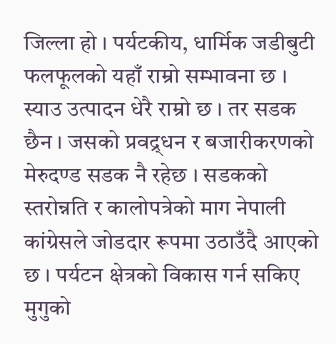जिल्ला हो । पर्यटकीय, धार्मिक जडीबुटी फलफूलको यहाँ राम्रो सम्भावना छ । स्याउ उत्पादन धेरै राम्रो छ । तर सडक छैन । जसको प्रवद्र्धन र बजारीकरणको मेरुदण्ड सडक नै रहेछ । सडकको स्तरोन्नति र कालोपत्रेको माग नेपाली कांग्रेसले जोडदार रूपमा उठाउँदै आएको छ । पर्यटन क्षेत्रको विकास गर्न सकिए मुगुको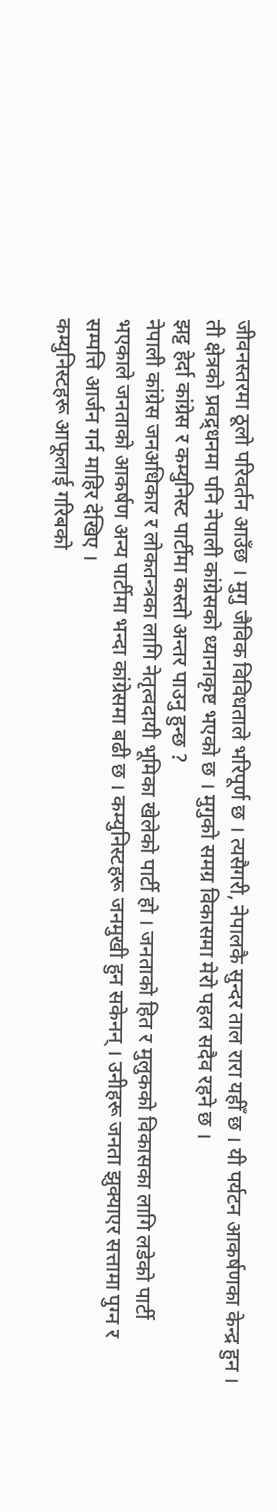जीवनस्तरमा ठूलो परिवर्तन आउँछ । मुगु जैविक विविधताले भरिपूर्ण छ । त्यसैगरी, नेपालकै सुन्दर ताल रारा यहीँ छ । यी पर्यटन आकर्षणका केन्द्र हुन । ती क्षेत्रको प्रवद्र्धनमा पनि नेपाली कांग्रेसको ध्यानाकृष्ट भएको छ । मुगुको समग्र विकासमा मेरो पहल सदैव रहने छ ।
झट्ट हेर्दा कांग्रेस र कम्युनिस्ट पार्टीमा कस्तो अन्तर पाउनु हुन्छ ?
नेपाली कांग्रेस जनअधिकार र लोकतन्त्रका लागि नेतृत्वदायी भूमिका खेलेको पार्टी हो । जनताको हित र मुलुकको विकासका लागि लडेको पार्टी भएकाले जनताको आकर्षण अन्य पार्टीमा भन्दा कांग्रेसमा बढी छ । कम्युनिस्टहरू जनमुखी हुन सकेनन् । उनीहरू जनता झुक्याएर सत्तामा पुग्न र सम्पत्ति आर्जन गर्न माहिर देखिए ।
कम्युनिस्टहरू आफूलाई गरिबको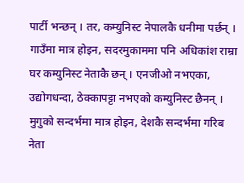पार्टी भन्छन् । तर, कम्युनिस्ट नेपालकै धनीमा पर्छन् । गाउँमा मात्र होइन, सदरमुकाममा पनि अधिकांश राम्रा घर कम्युनिस्ट नेताकै छन् । एनजीओ नभएका, उद्योगधन्दा, ठेक्कापट्टा नभएको कम्युनिस्ट छैनन् । मुगुको सन्दर्भमा मात्र होइन, देशकै सन्दर्भमा गरिब नेता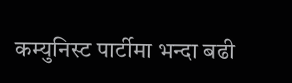कम्युनिस्ट पार्टीमा भन्दा बढी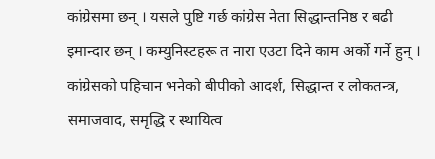कांग्रेसमा छन् । यसले पुष्टि गर्छ कांग्रेस नेता सिद्धान्तनिष्ठ र बढी इमान्दार छन् । कम्युनिस्टहरू त नारा एउटा दिने काम अर्को गर्ने हुन् । कांग्रेसको पहिचान भनेको बीपीको आदर्श, सिद्धान्त र लोकतन्त्र, समाजवाद, समृद्धि र स्थायित्व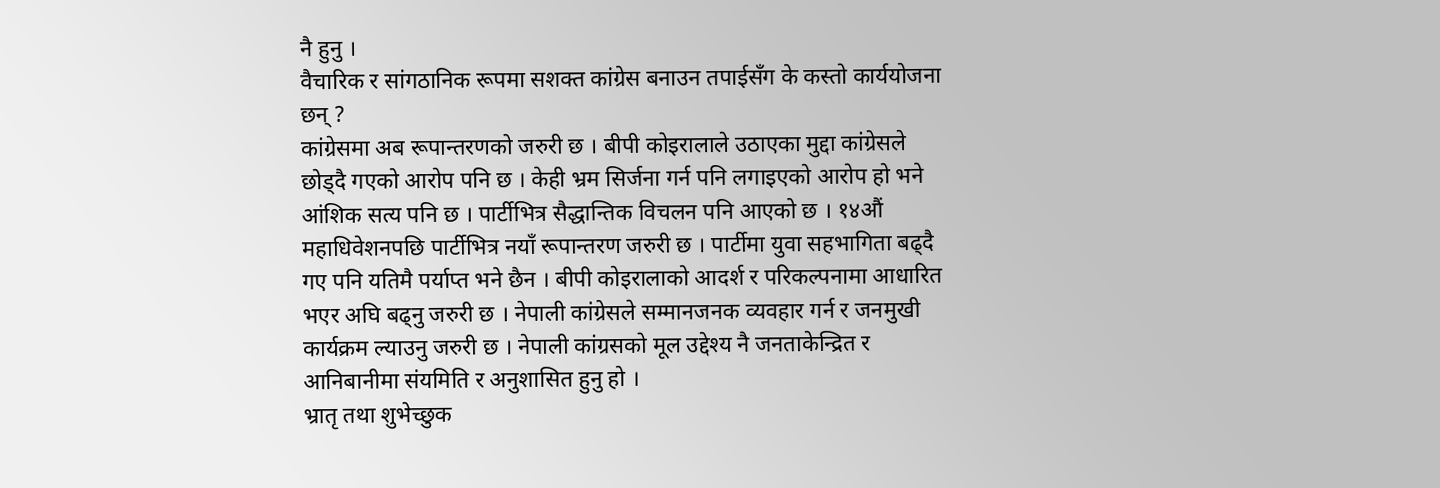नै हुनु ।
वैचारिक र सांगठानिक रूपमा सशक्त कांग्रेस बनाउन तपाईसँग के कस्तो कार्ययोजना छन् ?
कांग्रेसमा अब रूपान्तरणको जरुरी छ । बीपी कोइरालाले उठाएका मुद्दा कांग्रेसले छोड्दै गएको आरोप पनि छ । केही भ्रम सिर्जना गर्न पनि लगाइएको आरोप हो भने आंशिक सत्य पनि छ । पार्टीभित्र सैद्धान्तिक विचलन पनि आएको छ । १४औं महाधिवेशनपछि पार्टीभित्र नयाँ रूपान्तरण जरुरी छ । पार्टीमा युवा सहभागिता बढ्दै गए पनि यतिमै पर्याप्त भने छैन । बीपी कोइरालाको आदर्श र परिकल्पनामा आधारित भएर अघि बढ्नु जरुरी छ । नेपाली कांग्रेसले सम्मानजनक व्यवहार गर्न र जनमुखी कार्यक्रम ल्याउनु जरुरी छ । नेपाली कांग्रसको मूल उद्देश्य नै जनताकेन्द्रित र आनिबानीमा संयमिति र अनुशासित हुनु हो ।
भ्रातृ तथा शुभेच्छुक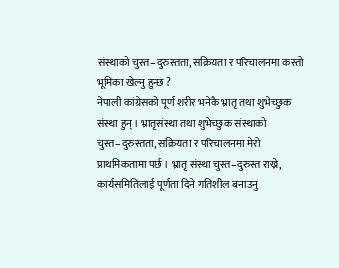संस्थाको चुस्त–दुरुस्तता, सक्रियता र परिचालनमा कस्तो भूमिका खेल्नु हुन्छ ?
नेपाली कांग्रेसको पूर्ण शरीर भनेकै भ्रातृ तथा शुभेच्छुक संस्था हुन् । भ्रातृसंस्था तथा शुभेच्छुक संस्थाको चुस्त–दुरुस्तता, सक्रियता र परिचालनमा मेरो प्राथमिकतामा पर्छ । भ्रातृ संस्था चुस्त–दुरुस्त राख्ने, कार्यसमितिलाई पूर्णता दिने गतिशील बनाउनु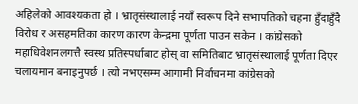अहिलेको आवश्यकता हो । भ्रातृसंस्थालाई नयाँ स्वरूप दिने सभापतिको चहना हुँदाहुँदै विरोध र असहमतिका कारण कारण केन्द्रमा पूर्णता पाउन सकेन । कांग्रेसको महाधिवेशनलगत्तै स्वस्थ प्रतिस्पर्धाबाट होस् वा समितिबाट भ्रातृसंस्थालाई पूर्णता दिएर चलायमान बनाइनुपर्छ । त्यो नभएसम्म आगामी निर्वाचनमा कांग्रेसको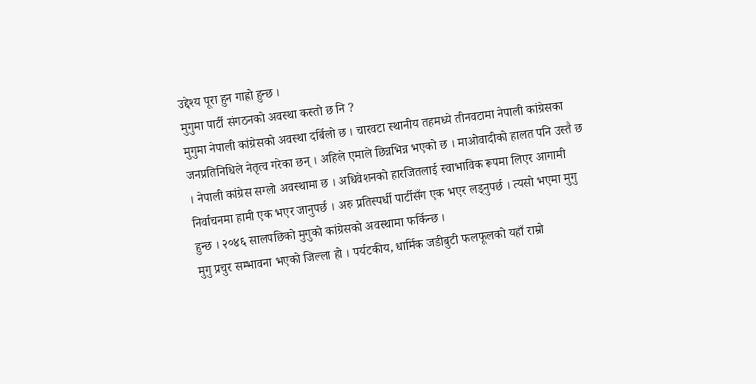उद्देश्य पूरा हुन गाह्रो हुन्छ ।
मुगुमा पार्टी संगठनको अवस्था कस्तो छ नि ?
मुगुमा नेपाली कांग्रेसको अवस्था दर्बिलो छ । चारवटा स्थानीय तहमध्ये तीनवटामा नेपाली कांग्रेसका जनप्रतिनिधिले नेतृत्व गरेका छन् । अहिले एमाले छिन्नभिन्न भएको छ । माओवादीको हालत पनि उस्तै छ । नेपाली कांग्रेस सग्लो अवस्थामा छ । अधिवेशनको हारजितलाई स्वाभाविक रूपमा लिएर आगामी निर्वाचनमा हामी एक भएर जानुपर्छ । अरु प्रतिस्पर्धी पार्टीसँग एक भएर लड्नुपर्छ । त्यसो भएमा मुगु हुन्छ । २०४६ सालपछिको मुगुको कांग्रेसको अवस्थामा फर्किन्छ ।
मुगु प्रचुर सम्भावना भएको जिल्ला हो । पर्यटकीय, धार्मिक जडीबुटी फलफूलको यहाँ राम्रो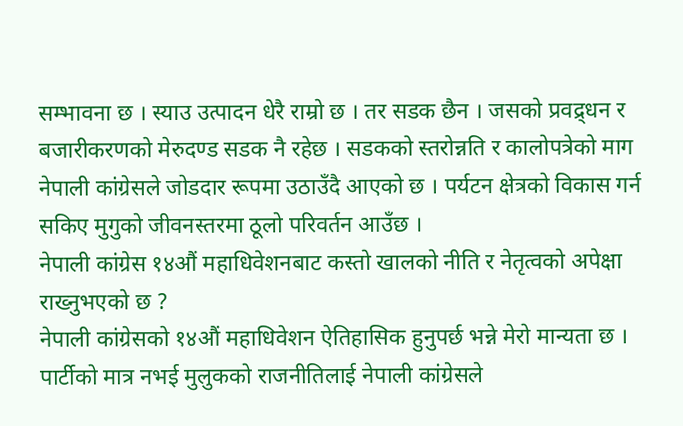सम्भावना छ । स्याउ उत्पादन धेरै राम्रो छ । तर सडक छैन । जसको प्रवद्र्धन र बजारीकरणको मेरुदण्ड सडक नै रहेछ । सडकको स्तरोन्नति र कालोपत्रेको माग नेपाली कांग्रेसले जोडदार रूपमा उठाउँदै आएको छ । पर्यटन क्षेत्रको विकास गर्न सकिए मुगुको जीवनस्तरमा ठूलो परिवर्तन आउँछ ।
नेपाली कांग्रेस १४औं महाधिवेशनबाट कस्तो खालको नीति र नेतृत्वको अपेक्षा राख्नुभएको छ ?
नेपाली कांग्रेसको १४औं महाधिवेशन ऐतिहासिक हुनुपर्छ भन्ने मेरो मान्यता छ । पार्टीको मात्र नभई मुलुकको राजनीतिलाई नेपाली कांग्रेसले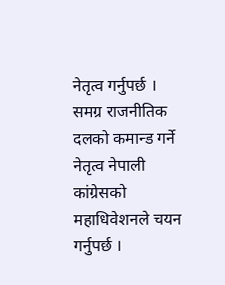नेतृत्व गर्नुपर्छ । समग्र राजनीतिक दलको कमान्ड गर्ने नेतृत्व नेपाली कांग्रेसको महाधिवेशनले चयन गर्नुपर्छ ।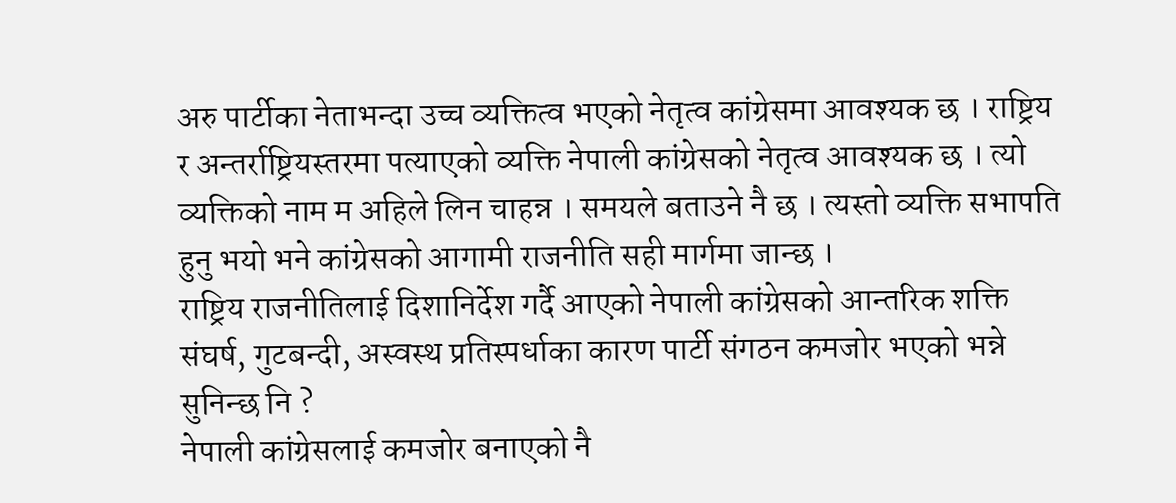अरु पार्टीका नेताभन्दा उच्च व्यक्तित्व भएको नेतृत्व कांग्रेसमा आवश्यक छ । राष्ट्रिय र अन्तर्राष्ट्रियस्तरमा पत्याएको व्यक्ति नेपाली कांग्रेसको नेतृत्व आवश्यक छ । त्यो व्यक्तिको नाम म अहिले लिन चाहन्न । समयले बताउने नै छ । त्यस्तो व्यक्ति सभापति हुनु भयो भने कांग्रेसको आगामी राजनीति सही मार्गमा जान्छ ।
राष्ट्रिय राजनीतिलाई दिशानिर्देश गर्दै आएको नेपाली कांग्रेसको आन्तरिक शक्ति संघर्ष, गुटबन्दी, अस्वस्थ प्रतिस्पर्धाका कारण पार्टी संगठन कमजोर भएको भन्ने सुनिन्छ नि ?
नेपाली कांग्रेसलाई कमजोर बनाएको नै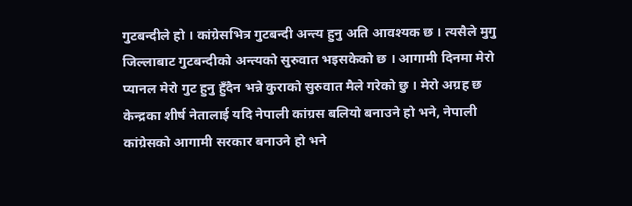गुटबन्दीले हो । कांग्रेसभित्र गुटबन्दी अन्त्य हुनु अति आवश्यक छ । त्यसैले मुगु जिल्लाबाट गुटबन्दीको अन्त्यको सुरुवात भइसकेको छ । आगामी दिनमा मेरो प्यानल मेरो गुट हुनु हुँदैन भन्ने कुराको सुरुवात मैले गरेको छु । मेरो अग्रह छ केन्द्रका शीर्ष नेतालाई यदि नेपाली कांग्रस बलियो बनाउने हो भने, नेपाली कांग्रेसको आगामी सरकार बनाउने हो भने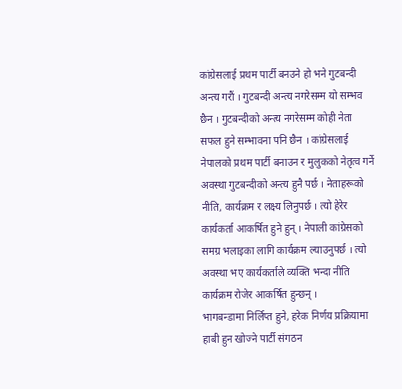कांग्रेसलाई प्रथम पार्टी बनउने हो भने गुटबन्दी अन्त्य गरौं । गुटबन्दी अन्त्य नगरेसम्म यो सम्भव छैन । गुटबन्दीको अन्त्य नगरेसम्म कोही नेता सफल हुने सम्भावना पनि छैन । कांग्रेसलाई नेपालको प्रथम पार्टी बनाउन र मुलुकको नेतृत्व गर्ने अवस्था गुटबन्दीको अन्त्य हुनै पर्छ । नेताहरूको नीति, कार्यक्रम र लक्ष्य लिनुपर्छ । त्यो हेरेर कार्यकर्ता आकर्षित हुने हुन् । नेपाली कांग्रेसको समग्र भलाइका लागि कार्यक्रम ल्याउनुपर्छ । त्यो अवस्था भए कार्यकर्ताले व्यक्ति भन्दा नीति कार्यक्रम रोजेर आकर्षित हुन्छन् ।
भागबन्डामा निर्लिप्त हुने, हरेक निर्णय प्रक्रियामा हाबी हुन खोज्ने पार्टी संगठन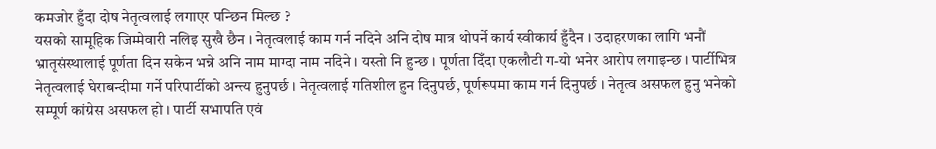कमजोर हुँदा दोष नेतृत्वलाई लगाएर पन्छिन मिल्छ ?
यसको सामूहिक जिम्मेवारी नलिइ सुखै छैन । नेतृत्वलाई काम गर्न नदिने अनि दोष मात्र थोपर्ने कार्य स्वीकार्य हुँदैन । उदाहरणका लागि भनौं भ्रातृसंस्थालाई पूर्णता दिन सकेन भन्ने अनि नाम माग्दा नाम नदिने । यस्तो नि हुन्छ । पूर्णता दिँदा एकलौटी ग-यो भनेर आरोप लगाइन्छ । पार्टीभित्र नेतृत्वलाई घेराबन्दीमा गर्ने परिपार्टीको अन्त्य हुनुपर्छ । नेतृत्वलाई गतिशील हुन दिनुपर्छ, पूर्णरूपमा काम गर्न दिनुपर्छ । नेतृत्व असफल हुनु भनेको सम्पूर्ण कांग्रेस असफल हो । पार्टी सभापति एवं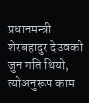प्रधानमन्त्री शेरबहादुर देउवको जुन गति थियो, त्योअनुरूप काम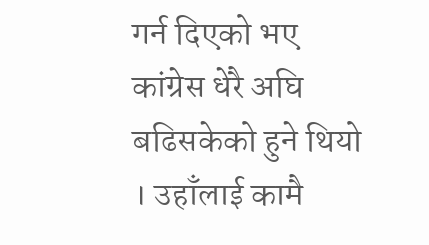गर्न दिएको भए कांग्रेस धेरै अघि बढिसकेको हुने थियो । उहाँलाई कामै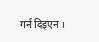गर्न दिइएन ।